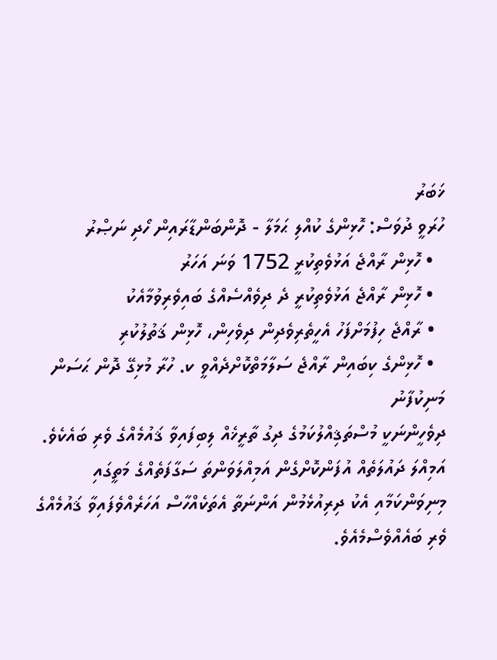ޚަބަރު
ހުރަވީ ދުވަސް: ހޮޅިންގެ ކުއްލި ޙަމަލާ - ދޮންބަންޑާރައިން ހޯދި ނަޞްރު
  • ހޮޅިން ރާއްޖެ އަޅުވެތިކުރީ 1752 ވަނަ އަހަރު
  • ހޮޅިން ރާއްޖެ އަޅުވެތިކުރީ ދެ ދިވެއްސެއްގެ ބައިވެރިވުމާއެކު
  • ރާއްޖެ ހިފުމަށްފަހު އެހީތެރިވެދިން ދިވެހިން، ހޮޅިން ޤަތުލުކުރި
  • ހޮޅިންގެ ކިބައިން ރާއްޖެ ސަލާމަތްކޮށްދެއްވީ ކ. ހުރާ މުޅިގޭ ދޮން ޙަސަން މަނިކުފާނު
ދިވެހީންނަކީ މުސްތަޤިއްލުކަމުގެ ދިގު ތާރީޚެއް ލިބިފައިވާ ޤައުމެއްގެ ވެރި ބައެކެވެ. އަމިއްލަ ދައުލަތެއް އުފަންކޮށްގެން އަމިއްލަވަންތަ ސަގާފަތެއްގެ މަތީގައި މިނިވަންކަމާއި އެކު ދިރިއުޅެމުން އަންނަތާ އެތަކެއްހާސް އަހަރެއްވެފައިވާ ޤައުމެއްގެ ވެރި ބައެއްވެސްމެއެވެ.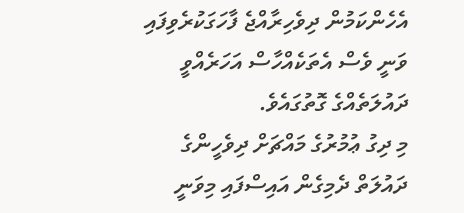އެހެންކަމުން ދިވެހިރާއްޖެ ފާހަގަކުރެވިފައި ވަނީ ވެސް އެތަކެއްހާސް އަހަރެއްވީ ދައުލަތެއްގެ ގޮތުގައެވެ.
މި ދިގު ޢުމުރުގެ މައްޗަށް ދިވެހީންގެ ދައުލަތް ދެމިގެން އައިސްފައި މިވަނީ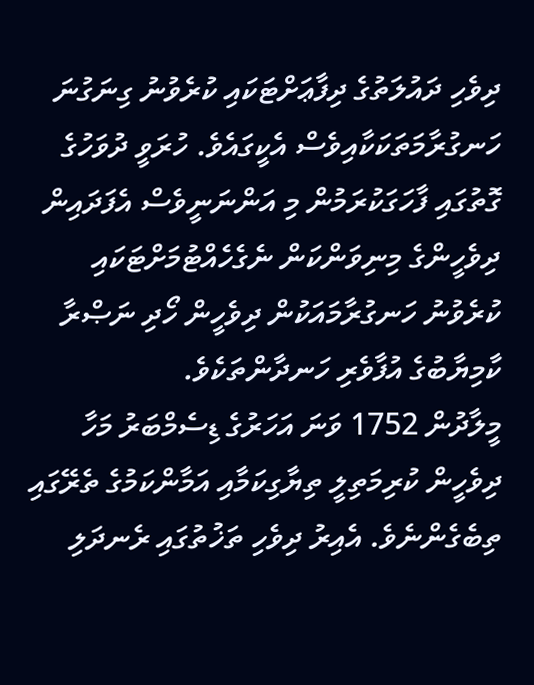ދިވެހި ދައުލަތުގެ ދިފާޢަށްޓަކައި ކުރެވުނު ގިނަގުނަ ހަނގުރާމަތަކަކާއިވެސް އެކީގައެވެ. ހުރަވީ ދުވަހުގެ ގޮތުގައި ފާހަގަކުރަމުން މި އަންނަނީވެސް އެފަދައިން ދިވެހީންގެ މިނިވަންކަން ނެގެހެއްޓުމަށްޓަކައި ކުރެވުނު ހަނގުރާމައަކުން ދިވެހީން ހޯދި ނަޞްރާ ކާމިޔާބުގެ އުފާވެރި ހަނދާންތަކެވެ.
މީލާދުން 1752 ވަނަ އަހަރުގެ ޑިސެމްބަރު މަހާ ދިވެހީން ކުރިމަތިލީ ތިޔާގިކަމާއި އަމާންކަމުގެ ތެރޭގައި ތިބެގެންނެވެ. އެއިރު ދިވެހި ތަޚުތުގައި ރެނދަލި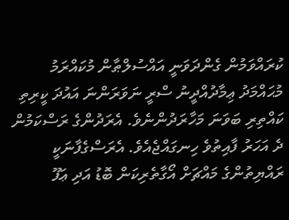ކުރައްވަމުން ގެންދަވަނީ އައްސުލްޠާން މުކައްރަމު މުޙައްމަދު ޢިމާދުއްދީނު ސްރީ ނަވަރަންނަ އައުދަ ކީރިތި ކައްތިރި ބަވަނަ މަހާރަދުންނެވެ. އެރަދުންގެ ރަސްކަމުން ދެ އަހަރު ފާއިތުވެ ހިނގައްޖެއެވެ. އެރަސްގެފާނަކީ ރައްޔިތުންގެ މައްޗަށް އޯގާތެރިކަން ބޮޑު އަދި ޢަފޫ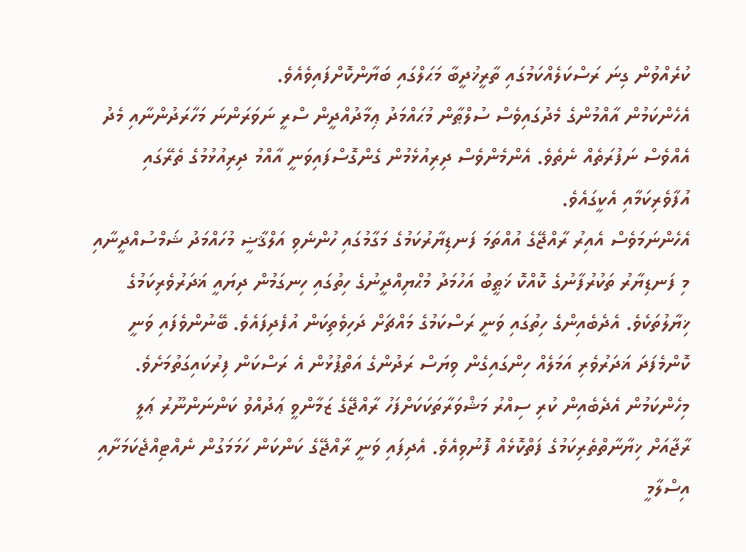ކުރެއްވުން ގިނަ ރަސްކަލެއްކަމުގައި ތާރީޚުދީބާ މަޙަލްގައި ބަޔާންކޮށްފައިވެއެވެ.
އެހެންކަމުން އާއްމުންގެ މެދުގައިވެސް ސުލްޠާން މުޙައްމަދު ޢިމާދުއްދީން ސްރީ ނަވަރަންނަ މަހާރަދުންނާއި މެދު އެއްވެސް ނަފުރަތެއް ނެތެވެ. އެންމެންވެސް ދިރިއުޅެމުން ގެންގޮސްފައިވަނީ އާއްމު ދިރިއުޅުމުގެ ތެރޭގައި އުފާވެރިކަމާއި އެކީގައެވެ.
އެހެންނަމަވެސް އެއިރު ރާއްޖޭގެ އުއްތަމަ ފަނޑިޔާރުކަމުގެ މަގާމުގައި ހުންނެވި އަލްޤާޟީ މުހައްމަދު ޝަމްސުއްދީނާއި މި ފަނޑިޔާރު ތަކުރުފާނުގެ ކޮއްކޮ ޚަޠީބު އަހުމަދު މުޙްޔިއްދީނުގެ ހިތުގައި ހިނގަމުން ދިޔައީ ޣަދަރުވެރިކަމުގެ ޚިޔާލުތަކެވެ. އެދެބެއިންގެ ހިތުގައި ވަނީ ރަސްކަމުގެ މައްޗަށް ދަހިވެތިކަން އުފެދިފައެވެ. ބޭނުންވެފައި ވަނީ ކޮންމެފަދަ ޣަދަރުވެރި އަމަލެއް ހިންގައިގެން ވިޔަސް ރަދުންގެ އަތްޕުޅުން އެ ރަސްކަން ފިރުކައިގަތުމަށެވެ.
މިހެންކަމުން އެދެބެއިން ކުރި ސިއްރު މަޝްވަރާތަކަކަށްފަހު ރާއްޖޭގެ ޒަމާންވީ ޢަދުއްވު ކަންނަންނޫރު ޢަލީ ރާޖާއަށް ޚިޔާނާތްތެރިކަމުގެ ފަތްކޮޅެއް ފޮނުވިއެވެ. އެދިފައި ވަނީ ރާއްޖޭގެ ކަންކަން ހަމަމަގުން ނެއްޓިއްޖެކަމަށާއި އިސްލާމީ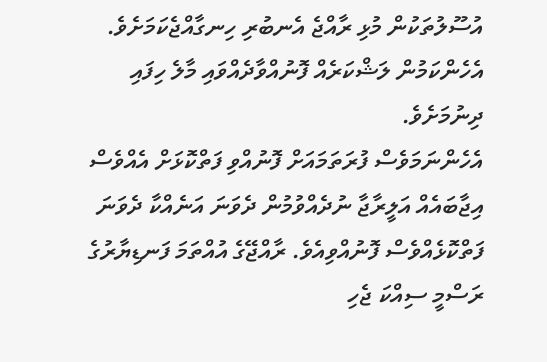އުސޫލުތަކުން މުޅި ރާއްޖެ އެނބުރި ހިނގާއްޖެކަމަށެވެ. އެހެންކަމުން ލަޝްކަރެއް ފޮނުއްވާދެއްވައި މާލެ ހިފައި ދިނުމަށެވެ.
އެހެންނަމަވެސް ފުރަތަމައަށް ފޮނުއްވި ފަތްކޮޅަށް އެއްވެސް އިޖާބައެއް އަލީރާޖާ ނުދެއްވުމުން ދެވަނަ އަނެއްކާ ދެވަނަ ފަތްކޮޅެއްވެސް ފޮނުއްވިއެވެ. ރާއްޖޭގެ އުއްތަމަ ފަނޑިޔާރުގެ ރަސްމީ ސިއްކަ ޖެހި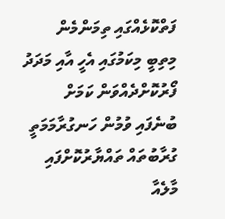ފަތްކޮޅެއްގައި ތިމަންމެން މިތިބީ މިކަމުގައި އެހީ އާއި މަދަދު ފޯރުކޮށްދެއްވަން ކަމަށް ބުނެފައި ވުމުން ހަނގުރާމަމަތީ ގުރާބުތައް ތައްޔާރުކޮށްފައި މާލެއާ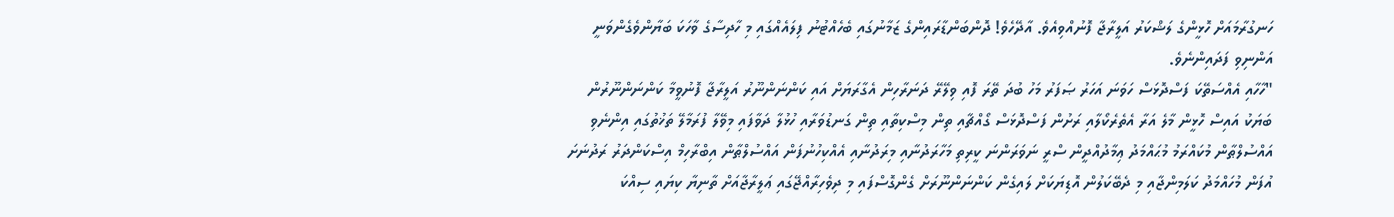ހަނގުރާމައަށް ހޮޅީންގެ ލަޝްކަރު އަލީރާޖާ ފޮނުއްވިއެވެ. އާދޭހެވެ! ދޮންބަންޑާރައިންގެ ޒަމާނުގައި ބެހެއްޓުނު ފިލައެއްގައި މި ހާދިސާގެ ވާހަކަ ބަޔާންވެގެންވަނީ އަންނިވި ފަދައިންނެވެ.
"ހާހާއި އެއްސަތޭކަ ފަސްދޮޅަސް ހަވަނަ އަހަރު ޞަފަރު މަހު ބުދަ ތޭރަ ފޮއި ވިލޭރޭ ދަނަރާހިން އެގާރަޔަށް އައި ކަންނަންނޫރު އަލީރާޖާ ފޮނުވީމާ ކަންނަންނޫރުން ބަޔަކު އައިސް ހޮޅީން މާލެ އަރާ އެތެރެކޯލާއި ރަށުން ފަސްދޮޅަސް ގޯއްޗާއި ތިން މިސްކިތާއި ތިން ގަނޑުވަރާއި ހުޅުލާ ދަވާފައި މިވޭލާ ފުރަމާލޭ ތަޚުތުގައި އިންނެވި އައްސުލްޠާން މުކައްރަމު މުޙައްމަދު ޢިމާދުއްދީން ސްރީ ނަވަރަންނަ ކީރިތި މަހާރަދުނާއި މިރަދުނާއި އެއްކިހުނުފަން އައްސުލްޠާން އިބްރާހިމް އިސްކަންދަރު ރަދުނަށަ އުފަން މުހައްމަދު ކަލަމިންޖާއި މި ދެބޭކަލުން އޮޑިޔަކަށް ލައިގެން ކަންނަންނޫރަށް ގެންގޮސްފައި މި ދިވެހިރާއްޖޭގައި ޢަލީރާޖާއަށް ތާނިޔާ ކިޔައި ސިއްކަ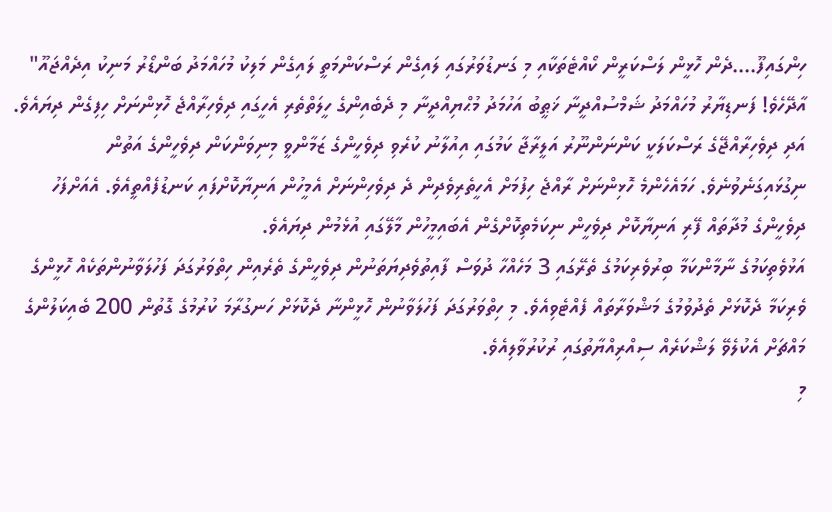ހިންގައިފޫ....ދެން ހޮޅީން ލަސްކަރީން ކޯއްޓެތަކާއި މި ގަނޑުވަރުގައި ލައިގެން ރަސްކަންމަތީ ލައިގެން މަލިކު މުހައްމަދު ބަންޑޯރު މަނިކު އިދެއްޖައޫ"
އާދޭހެވެ! ފަނޑިޔާރު މުހައްމަދު ޝަމްސުއްދީނާ ޚަޠީބު އަހުމަދު މުޙްޔިއްދީނާ މި ދެބެއިންގެ ހީލަތްތެރި އެހީގައި ދިވެހިރާއްޖެ ހޮޅިންނަށް ހިފިގެން ދިޔައެވެ. އަދި ދިވެހިރާއްޖޭގެ ރަސްކަލަކީ ކަންނަންނޫރު އަލީރާޖާ ކަމުގައި އިއުލާނު ކުރެވި ދިވެހީންގެ ޒަމާންވީ މިނިވަންކަން ދިވެހީންގެ އަތުން ނިގުޅައިގަނެވުނެވެ. ހަމައެހެންމެ ހޮޅިންނަށް ރާއްޖެ ހިފުމަށް އެހީތެރިވެދިން ދެ ދިވެހިންނަށް އެމީހުން އަނިޔާކޮށްފައި ކަނޑުފެއްތީއެވެ. އެއަށްފަހު ދިވެހީންގެ މުދާތައް ފޭރި އަނިޔާކޮށް ދިވެހީން ނިކަމެތިކޮށްގެން އެބައިމީހުން މާލޭގައި އުޅެމުން ދިޔައެވެ.
އަޅުވެތިކަމުގެ ނާމާންކަމާ ބިރުވެރިކަމުގެ ތެރޭގައި 3 މަހެއްހާ ދުވަސް ފާއިތުވެދިޔަތަނުން ދިވެހީންގެ ތެރެއިން ހިތްވަރުގަދަ ފަހުލަވާނުންތަކެއް ހޮޅީންގެ ވެރިކަމާ ދެކޮޅަށް ތެދުވުމުގެ މަޝްވަރާތައް ފެއްޓެވިއެވެ. މި ހިތްވަރުގަދަ ފަހުލަވާނުން ހޮޅީންނާ ދެކޮޅަށް ހަނގުރާމަ ކުރުމުގެ ގޮތުން 200 ބެއިކަލުންގެ މައްޗަށް އެކުލެވޭ ލަޝްކަރެއް ސިއްރިއްޔާތުގައި ރުކުރުވާލިއެވެ.
މި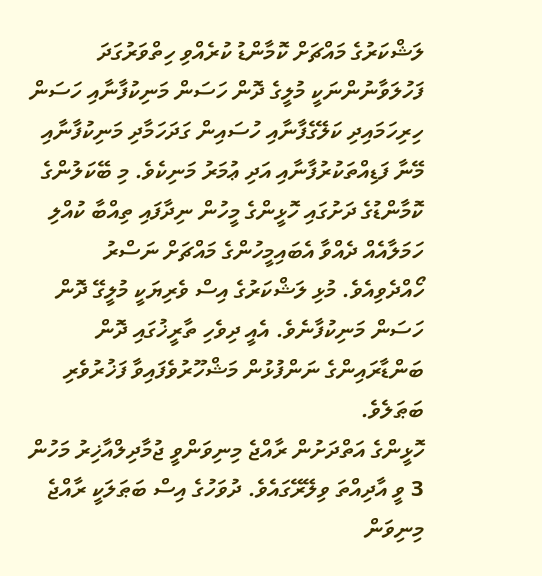ލަޝްކަރުގެ މައްޗަށް ކޮމާންޑު ކުރެއްވި ހިތްވަރުގަދަ ފަހުލަވާނުންނަކީ މުލީގެ ދޮން ހަސަން މަނިކުފާނާއި ހަސަން ހިރިހަމައިދި ކަލޭގެފާނާއި ހުސައިން ގަދަހަމާދި މަނިކުފާނާއި މޭނާ ފަޑިއްތަކުރުފާނާއި އަދި ޢުމަރު މަނިކެވެ. މި ބޭކަލުންގެ ކޮމާންޑުގެ ދަށުގައި ހޮޅީންގެ މީހުން ނިދާފައި ތިއްބާ ކުއްލި ހަމަލާއެއް ދެއްވާ އެބައިމީހުންގެ މައްޗަށް ނަސްރު ހޯއްދެވިއެވެ. މުޅި ލަޝްކަރުގެ އިސް ވެރިޔަކީ މުލީގޭ ދޮން ހަސަން މަނިކުފާނެވެ. އެއީ ދިވެހި ތާރީޚުގައި ދޮން ބަންޑާރައިންގެ ނަންފުޅުން މަޝްހޫރުވެފައިވާ ފަޚުރުވެރި ބަޠަލެވެ.
ހޮޅީންގެ އަތްދަށުން ރާއްޖެ މިނިވަންވީ ޖުމާދިލްއާޚިރު މަހުން 3 ވީ އާދިއްތަ ވިލޭރޭގައެވެ. ދުވަހުގެ އިސް ބަޠަލަކީ ރާއްޖެ މިނިވަން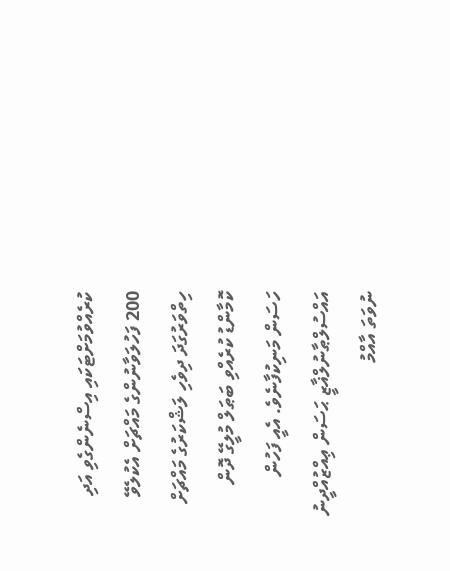ކުރެއްވުމަށްޓަކައި އިސްނެންގެވި އަދި 200 ފަހުލަވާނުންގެ މައްޗަށް އެކުލެވޭ ހިތްވަރުގަދަ ދިވެހި ލަޝްކަރުގެ މައްޗަށް ކޮމާންޑު ކުރެއްވި ބަޠަލް މުލީގޭ ދޮން ހަސަން މަނިކުފާނެވެ. އެއީ ފަހުން އައްސުލްޠާނުލްޣާޒީ ޙަސަން ޢިއްޒުއްދީނު ނުވަތަ އާއްމު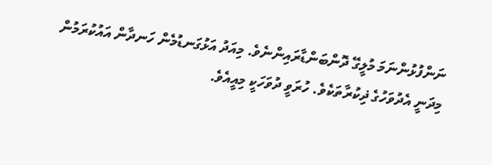ނަންފުޅުންނަމަ މުލީގޭ ދޮންބަންޑާރައިންނެވެ. މިއަދު އަޅުގަނޑުމެން ހަނދާން އައުކުރަމުން މިދަނީ އެދުވަހުގެ ޛިކުރާތަކެވެ. ހުރަވީ ދުވަހަކީ މިއީއެވެ.